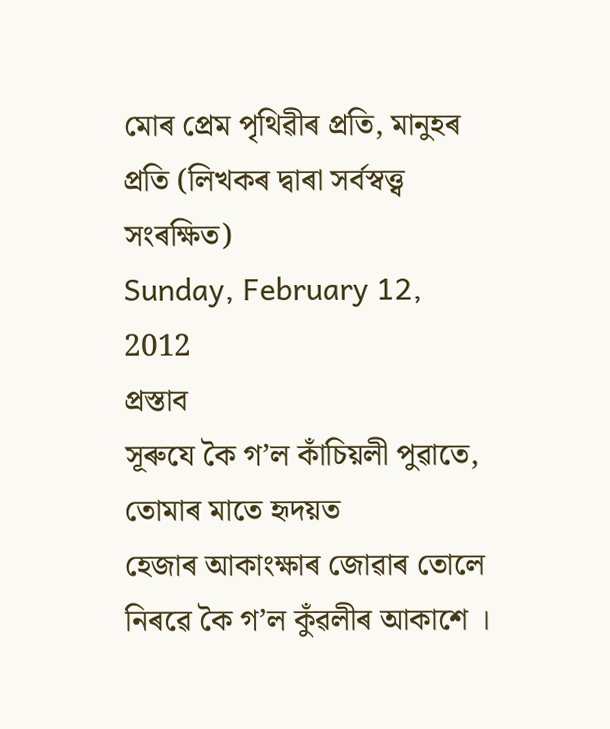মোৰ প্রেম পৃথিৱীৰ প্রতি, মানুহৰ প্রতি (লিখকৰ দ্বাৰা সৰ্বস্বত্ত্ব সংৰক্ষিত)
Sunday, February 12, 2012
প্ৰস্তাব
সূৰুযে কৈ গ’ল কাঁচিয়লী পুৱাতে,
তোমাৰ মাতে হৃদয়ত
হেজাৰ আকাংক্ষাৰ জোৱাৰ তোলে
নিৰৱে কৈ গ’ল কুঁৱলীৰ আকাশে ।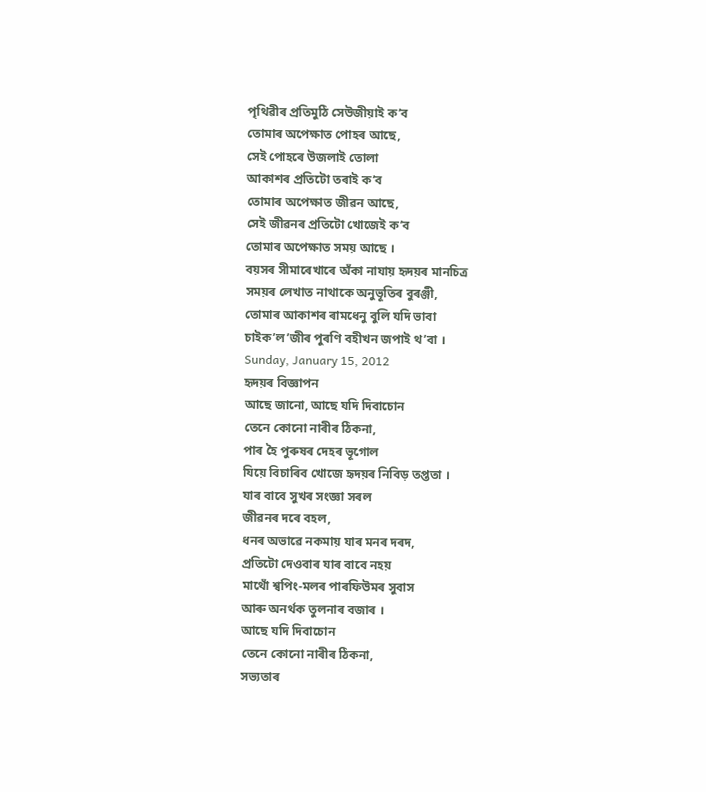পৃথিৱীৰ প্ৰতিমুঠি সেউজীয়াই ক’ব
তোমাৰ অপেক্ষাত পোহৰ আছে,
সেই পোহৰে উজলাই তোলা
আকাশৰ প্ৰতিটো তৰাই ক’ব
তোমাৰ অপেক্ষাত জীৱন আছে,
সেই জীৱনৰ প্ৰতিটো খোজেই ক’ব
তোমাৰ অপেক্ষাত সময় আছে ।
বয়সৰ সীমাৰেখাৰে অঁকা নাযায় হৃদয়ৰ মানচিত্ৰ
সময়ৰ লেখাত নাথাকে অনুভূতিৰ বুৰঞ্জী,
তোমাৰ আকাশৰ ৰামধেনু বুলি যদি ভাবা
চাইক’ল’জীৰ পুৰণি বহীখন জপাই থ’বা ।
Sunday, January 15, 2012
হৃদয়ৰ বিজ্ঞাপন
আছে জানো, আছে যদি দিবাচোন
তেনে কোনো নাৰীৰ ঠিকনা,
পাৰ হৈ পুৰুষৰ দেহৰ ভূগোল
যিয়ে বিচাৰিব খোজে হৃদয়ৰ নিবিড় তপ্ততা ।
যাৰ বাবে সুখৰ সংজ্ঞা সৰল
জীৱনৰ দৰে বহল,
ধনৰ অভাৱে নকমায় যাৰ মনৰ দৰদ,
প্ৰতিটো দেওবাৰ যাৰ বাবে নহয়
মাথোঁ শ্বপিং-মলৰ পাৰফিউমৰ সুবাস
আৰু অনৰ্থক তুলনাৰ বজাৰ ।
আছে যদি দিবাচোন
তেনে কোনো নাৰীৰ ঠিকনা,
সভ্যতাৰ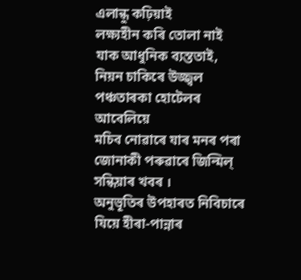এলান্ধু কঢ়িয়াই
লক্ষ্যহীন কৰি তোলা নাই যাক আধুনিক ব্যস্ততাই,
নিয়ন চাকিৰে উজ্জ্বল পঞ্চতাৰকা হোটেলৰ আবেলিয়ে
মচিব নোৱাৰে যাৰ মনৰ পৰা
জোনাকী পৰুৱাৰে জিল্মিল্ সন্ধিয়াৰ খবৰ ।
অনুভূতিৰ উপহাৰত নিবিচাৰে যিয়ে হীৰা-পান্নাৰ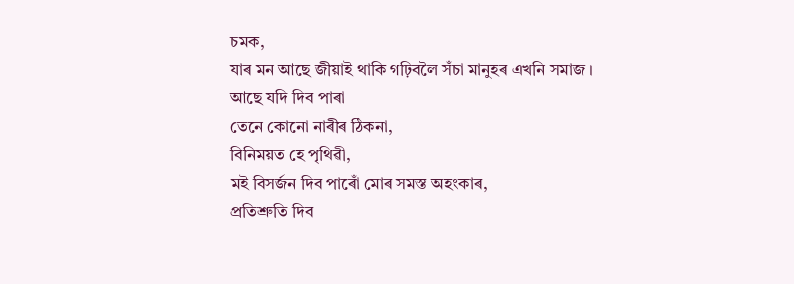চমক,
যাৰ মন আছে জীয়াই থাকি গঢ়িবলৈ সঁচা মানুহৰ এখনি সমাজ ।
আছে যদি দিব পাৰা
তেনে কোনো নাৰীৰ ঠিকনা,
বিনিময়ত হে পৃথিৱী,
মই বিসৰ্জন দিব পাৰোঁ মোৰ সমস্ত অহংকাৰ,
প্ৰতিশ্ৰুতি দিব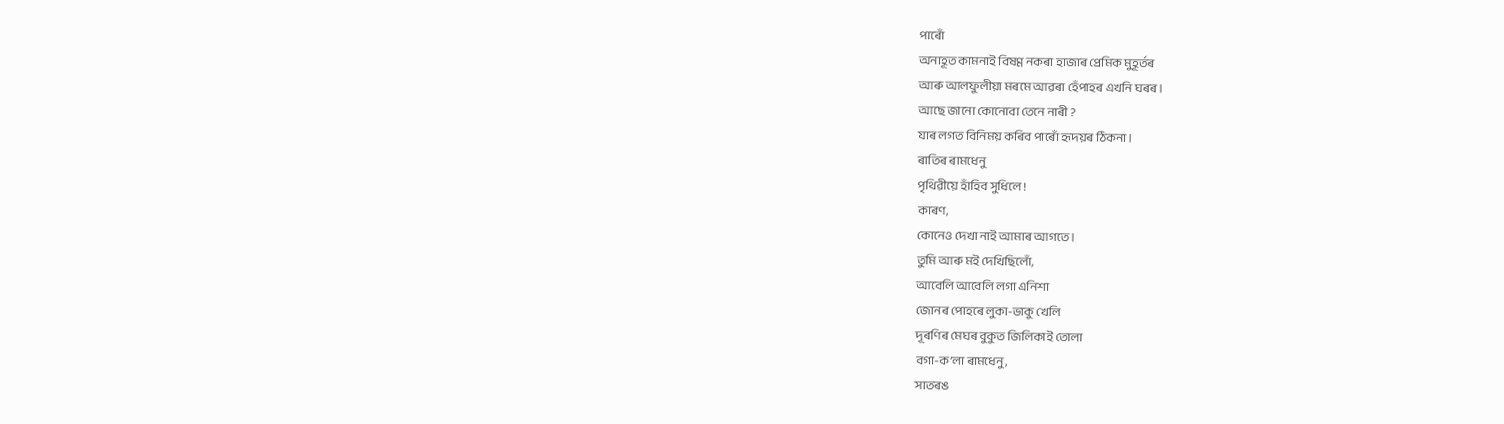পাৰোঁ
অনাহূত কামনাই বিষণ্ণ নকৰা হাজাৰ প্ৰেমিক মুহূৰ্তৰ
আৰু আলফুলীয়া মৰমে আৱৰা হেঁপাহৰ এখনি ঘৰৰ ।
আছে জানো কোনোবা তেনে নাৰী ?
যাৰ লগত বিনিময় কৰিব পাৰোঁ হৃদয়ৰ ঠিকনা ।
ৰাতিৰ ৰামধেনু
পৃথিৱীয়ে হাঁহিব সুধিলে !
কাৰণ,
কোনেও দেখা নাই আমাৰ আগতে ।
তুমি আৰু মই দেখিছিলোঁ,
আবেলি আবেলি লগা এনিশা
জোনৰ পোহৰে লুকা-ভাকু খেলি
দূৰণিৰ মেঘৰ বুকুত জিলিকাই তোলা
বগা-ক’লা ৰামধেনু,
সাতৰঙ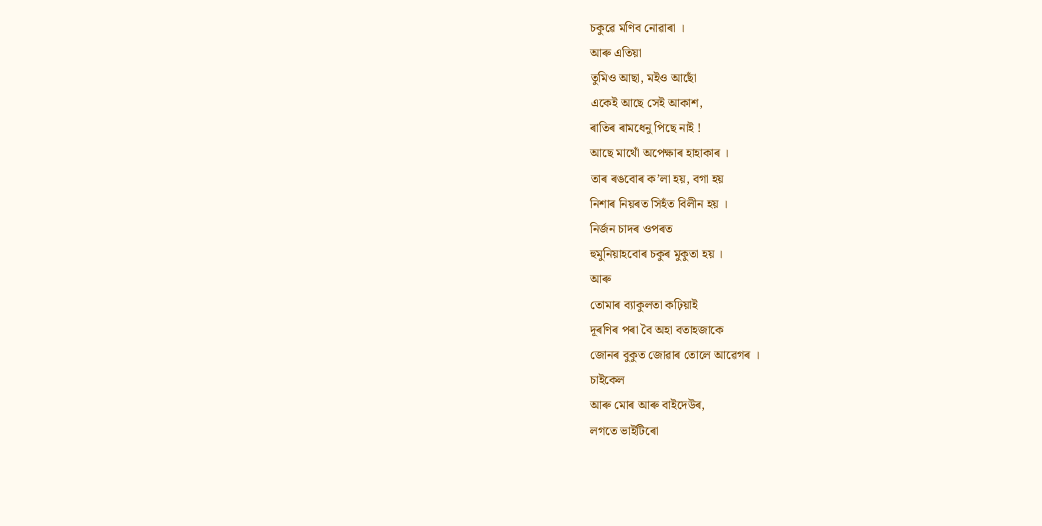চকুৱে মণিব নোৱাৰা ।
আৰু এতিয়া
তুমিও আছা, মইও আছোঁ
একেই আছে সেই আকাশ,
ৰাতিৰ ৰামধেনু পিছে নাই !
আছে মাথোঁ অপেক্ষাৰ হাহাকাৰ ।
তাৰ ৰঙবোৰ ক’লা হয়, বগা হয়
নিশাৰ নিয়ৰত সিহঁত বিলীন হয় ।
নিৰ্জন চাদৰ ওপৰত
হুমুনিয়াহবোৰ চকুৰ মুকুতা হয় ।
আৰু
তোমাৰ ব্যাকুলতা কঢ়িয়াই
দূৰণিৰ পৰা বৈ অহা বতাহজাকে
জোনৰ বুকুত জোৱাৰ তোলে আৱেগৰ ।
চাইকেল
আৰু মোৰ আৰু বাইদেউৰ,
লগতে ভাইটিৰো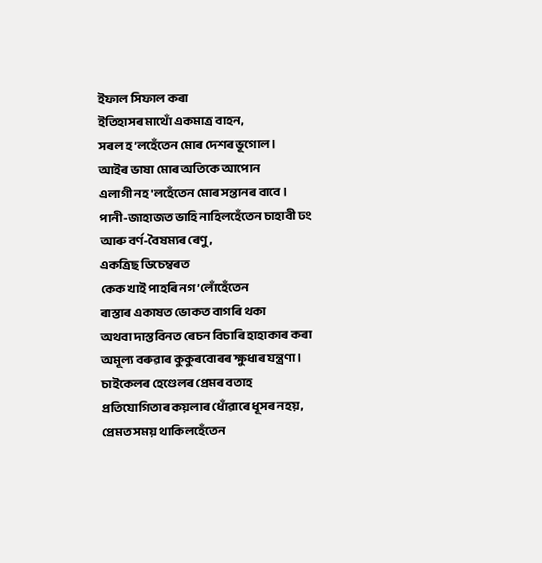ইফাল সিফাল কৰা
ইতিহাসৰ মাথোঁ একমাত্ৰ বাহন,
সৰল হ’লহেঁতেন মোৰ দেশৰ ভূগোল ।
আইৰ ভাষা মোৰ অতিকে আপোন
এলাগী নহ'লহেঁতেন মোৰ সন্তানৰ বাবে ।
পানী-জাহাজত ভাহি নাহিলহেঁতেন চাহাবী ঢং
আৰু বৰ্ণ-বৈষম্যৰ ৰেণু,
একত্ৰিছ ডিচেম্বৰত
কেক খাই পাহৰি নগ’লোঁহেঁতেন
ৰাস্তাৰ একাষত ভোকত বাগৰি থকা
অথবা দাস্তবিনত ৰেচন বিচাৰি হাহাকাৰ কৰা
অমূল্য বৰুৱাৰ কুকুৰবোৰৰ ক্ষুধাৰ যন্ত্ৰণা ।
চাইকেলৰ হেণ্ডেলৰ প্ৰেমৰ বতাহ
প্ৰতিযোগিতাৰ কয়লাৰ ধোঁৱাৰে ধূসৰ নহয়,
প্ৰেমত সময় থাকিলহেঁতেন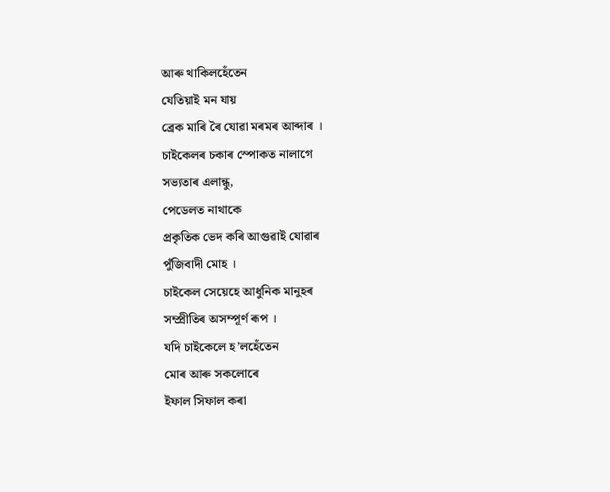আৰু থাকিলহেঁতেন
যেতিয়াই মন যায়
ব্ৰেক মাৰি ৰৈ যোৱা মৰমৰ আব্দাৰ ।
চাইকেলৰ চকাৰ স্পোকত নালাগে
সভ্যতাৰ এলান্ধু,
পেডেলত নাথাকে
প্ৰকৃতিক ভেদ কৰি আগুৱাই যোৱাৰ
পুঁজিবাদী মোহ ।
চাইকেল সেয়েহে আধুনিক মানুহৰ
সম্প্ৰীতিৰ অসম্পূৰ্ণ ৰূপ ।
যদি চাইকেলে হ’লহেঁতেন
মোৰ আৰু সকলোৰে
ইফাল সিফাল কৰা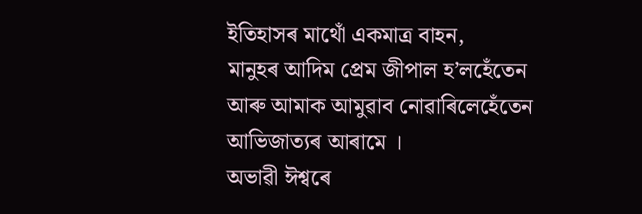ইতিহাসৰ মাথোঁ একমাত্ৰ বাহন,
মানুহৰ আদিম প্ৰেম জীপাল হ’লহেঁতেন
আৰু আমাক আমুৱাব নোৱাৰিলেহেঁতেন
আভিজাত্যৰ আৰামে ।
অভাৱী ঈশ্বৰে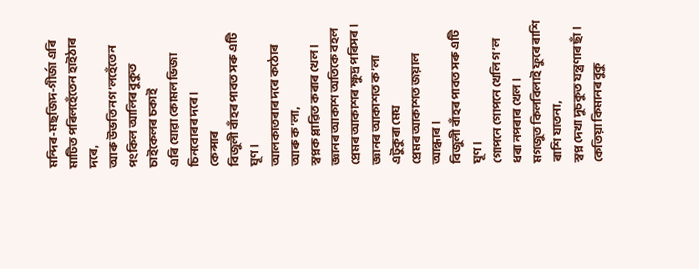মন্দিৰ-মছজিদ-গীৰ্জা এৰি
মাটিত পৰিলহেঁতেন হাইঠাৰ দৰে,
আৰু উভতি নগ’লহেঁতেন
পংকিল আলিৰ বুকুত চাইকেলৰ চকাই
এৰি যোৱা কোমল ভিজা চিনবোৰৰ দৰে ।
কেন্সাৰ
বিজুলী বাঁহৰ পাবত সৰু এটি ঘূণ ।
আলকাতৰাৰ দৰে কঠোৰ আৰু ক’লা,
স্বপ্নক প্লাৱিত কৰাৰ খেল ।
জ্ঞানৰ আকাশ অতিকে বহল
প্ৰেমৰ আকাশৰ ক্ষুদ্ৰ পৰিসৰ ।
জ্ঞানৰ আকাশত ক’লা এটুকুৰা মেঘ
প্ৰেমৰ আকাশত জয়াল আন্ধাৰ ।
বিজুলী বাঁহৰ পাবত সৰু এটি ঘূণ ।
গোপনে গোপনে খেলি গ’ল
ধৰা নপৰাৰ খেল ।
মগজুত কিলবিলাই ফুৰে ৰাশি ৰাশি যাতনা,
স্বপ্ন দেখা দুচকুত যন্ত্ৰণাৰ ছাঁ ।
কেতিয়া কিমানৰ বুকু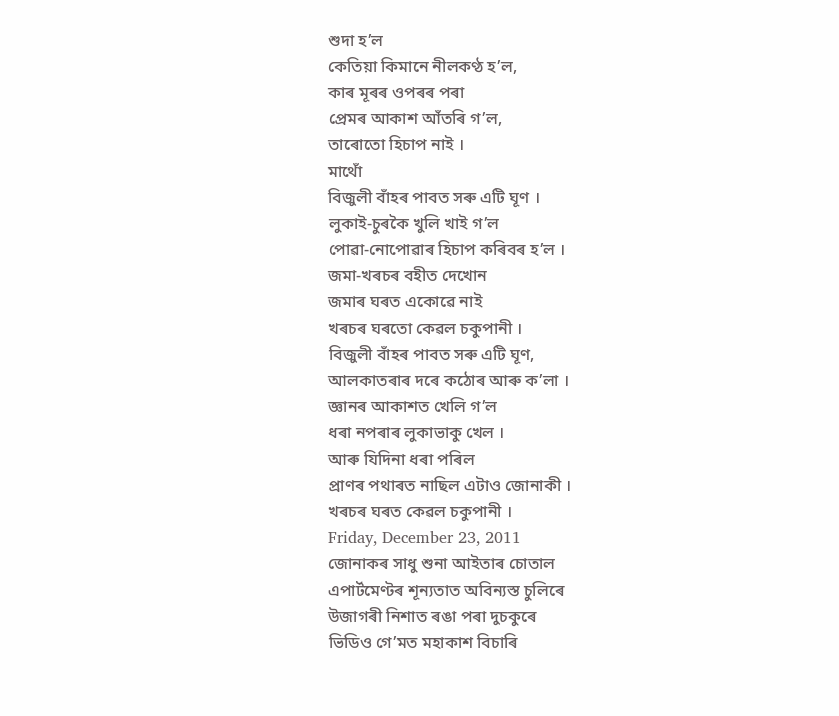শুদা হ’ল
কেতিয়া কিমানে নীলকণ্ঠ হ’ল,
কাৰ মূৰৰ ওপৰৰ পৰা
প্ৰেমৰ আকাশ আঁতৰি গ’ল,
তাৰোতো হিচাপ নাই ।
মাথোঁ
বিজুলী বাঁহৰ পাবত সৰু এটি ঘূণ ।
লুকাই-চুৰকৈ খুলি খাই গ’ল
পোৱা-নোপোৱাৰ হিচাপ কৰিবৰ হ’ল ।
জমা-খৰচৰ বহীত দেখোন
জমাৰ ঘৰত একোৱে নাই
খৰচৰ ঘৰতো কেৱল চকুপানী ।
বিজুলী বাঁহৰ পাবত সৰু এটি ঘূণ,
আলকাতৰাৰ দৰে কঠোৰ আৰু ক’লা ।
জ্ঞানৰ আকাশত খেলি গ’ল
ধৰা নপৰাৰ লুকাভাকু খেল ।
আৰু যিদিনা ধৰা পৰিল
প্ৰাণৰ পথাৰত নাছিল এটাও জোনাকী ।
খৰচৰ ঘৰত কেৱল চকুপানী ।
Friday, December 23, 2011
জোনাকৰ সাধু শুনা আইতাৰ চোতাল
এপাৰ্টমেণ্টৰ শূন্যতাত অবিন্যস্ত চুলিৰে
উজাগৰী নিশাত ৰঙা পৰা দুচকুৰে
ভিডিও গে’মত মহাকাশ বিচাৰি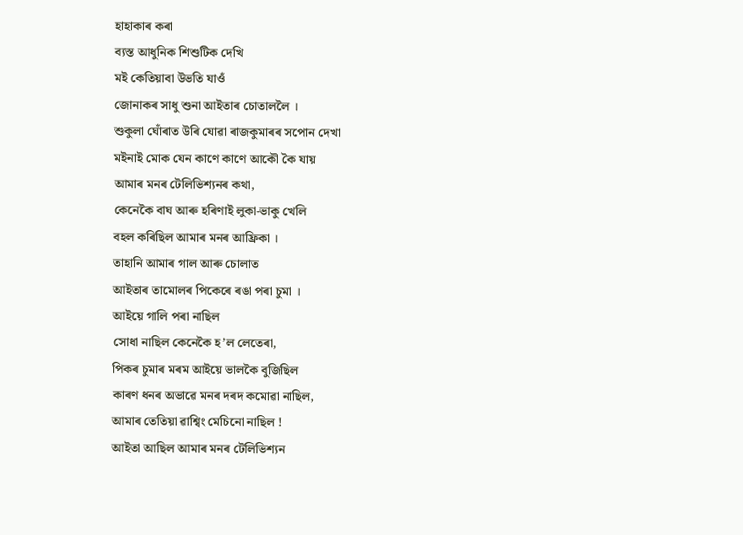হাহাকাৰ কৰা
ব্যস্ত আধুনিক শিশুটিক দেখি
মই কেতিয়াবা উভতি যাওঁ
জোনাকৰ সাধু শুনা আইতাৰ চোতাললৈ ।
শুকুলা ঘোঁৰাত উৰি যোৱা ৰাজকুমাৰৰ সপোন দেখা
মইনাই মোক যেন কাণে কাণে আকৌ কৈ যায়
আমাৰ মনৰ টেলিভিশ্যনৰ কথা,
কেনেকৈ বাঘ আৰু হৰিণাই লুকা-ভাকু খেলি
বহল কৰিছিল আমাৰ মনৰ আফ্ৰিকা ।
তাহানি আমাৰ গাল আৰু চোলাত
আইতাৰ তামোলৰ পিকেৰে ৰঙা পৰা চুমা ।
আইয়ে গালি পৰা নাছিল
সোধা নাছিল কেনেকৈ হ’ল লেতেৰা,
পিকৰ চুমাৰ মৰম আইয়ে ভালকৈ বুজিছিল
কাৰণ ধনৰ অভাৱে মনৰ দৰদ কমোৱা নাছিল,
আমাৰ তেতিয়া ৱাশ্বিং মেচিনো নাছিল !
আইতা আছিল আমাৰ মনৰ টেলিভিশ্যন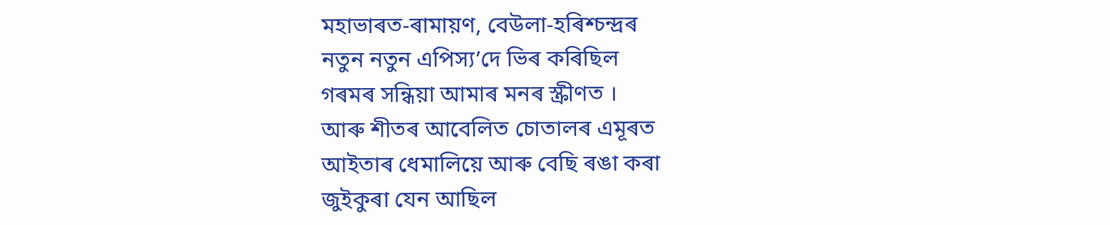মহাভাৰত-ৰামায়ণ, বেউলা-হৰিশ্চন্দ্ৰৰ
নতুন নতুন এপিস্য’দে ভিৰ কৰিছিল
গৰমৰ সন্ধিয়া আমাৰ মনৰ স্ক্ৰীণত ।
আৰু শীতৰ আবেলিত চোতালৰ এমূৰত
আইতাৰ ধেমালিয়ে আৰু বেছি ৰঙা কৰা
জুইকুৰা যেন আছিল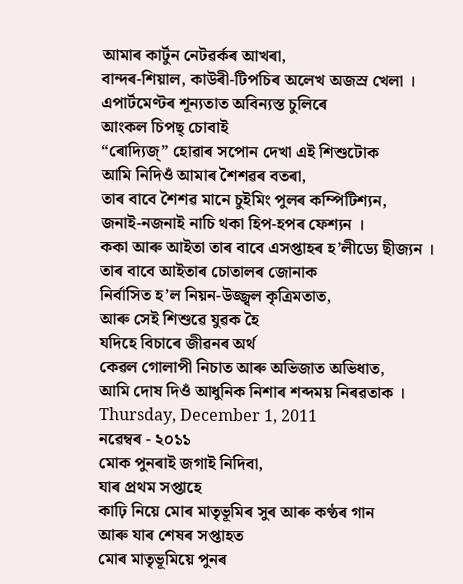আমাৰ কাৰ্টুন নেটৱৰ্কৰ আখৰা,
বান্দৰ-শিয়াল, কাউৰী-টিপচিৰ অলেখ অজস্ৰ খেলা ।
এপাৰ্টমেণ্টৰ শূন্যতাত অবিন্যস্ত চুলিৰে
আংকল চিপছ্ চোবাই
“ৰোদ্যিজ্” হোৱাৰ সপোন দেখা এই শিশুটোক
আমি নিদিওঁ আমাৰ শৈশৱৰ বতৰা,
তাৰ বাবে শৈশৱ মানে চুইমিং পুলৰ কম্পিটিশ্যন,
জনাই-নজনাই নাচি থকা হিপ-হপৰ ফেশ্যন ।
ককা আৰু আইতা তাৰ বাবে এসপ্তাহৰ হ’লীড্যে ছীজ্যন ।
তাৰ বাবে আইতাৰ চোতালৰ জোনাক
নিৰ্বাসিত হ’ল নিয়ন-উজ্জ্বল কৃত্ৰিমতাত,
আৰু সেই শিশুৱে যুৱক হৈ
যদিহে বিচাৰে জীৱনৰ অৰ্থ
কেৱল গোলাপী নিচাত আৰু অভিজাত অভিধাত,
আমি দোষ দিওঁ আধুনিক নিশাৰ শব্দময় নিৰৱতাক ।
Thursday, December 1, 2011
নৱেম্বৰ - ২০১১
মোক পুনৰাই জগাই নিদিবা,
যাৰ প্ৰথম সপ্তাহে
কাঢ়ি নিয়ে মোৰ মাতৃভূমিৰ সুৰ আৰু কণ্ঠৰ গান
আৰু যাৰ শেষৰ সপ্তাহত
মোৰ মাতৃভূমিয়ে পুনৰ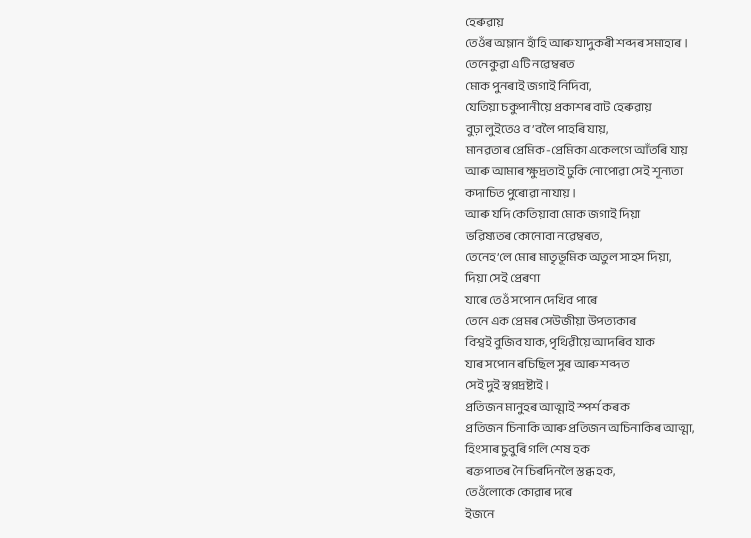হেৰুৱায়
তেওঁৰ অম্লান হাঁহি আৰু যাদুকৰী শব্দৰ সমাহাৰ ।
তেনেকুৱা এটি নৱেম্বৰত
মোক পুনৰাই জগাই নিদিবা,
যেতিয়া চকুপানীয়ে প্ৰকাশৰ বাট হেৰুৱায়
বুঢ়া লুইতেও ব’বলৈ পাহৰি যায়,
মানৱতাৰ প্ৰেমিক-প্ৰেমিকা একেলগে আঁতৰি যায়
আৰু আমাৰ ক্ষুদ্ৰতাই ঢুকি নোপোৱা সেই শূন্যতা
কদাচিত পুৰোৱা নাযায় ।
আৰু যদি কেতিয়াবা মোক জগাই দিয়া
ভৱিষ্যতৰ কোনোবা নৱেম্বৰত,
তেনেহ’লে মোৰ মাতৃভূমিক অতুল সাহস দিয়া,
দিয়া সেই প্ৰেৰণা
যাৰে তেওঁ সপোন দেখিব পাৰে
তেনে এক প্ৰেমৰ সেউজীয়া উপত্যকাৰ
বিশ্বই বুজিব যাক, পৃথিৱীয়ে আদৰিব যাক
যাৰ সপোন ৰচিছিল সুৰ আৰু শব্দত
সেই দুই স্বপ্নদ্ৰষ্টাই ।
প্ৰতিজন মানুহৰ আত্মাই স্পৰ্শ কৰক
প্ৰতিজন চিনাকি আৰু প্ৰতিজন অচিনাকিৰ আত্মা,
হিংসাৰ চুবুৰি গলি শেষ হক
ৰক্তপাতৰ নৈ চিৰদিনলৈ স্তব্ধ হক,
তেওঁলোকে কোৱাৰ দৰে
ইজনে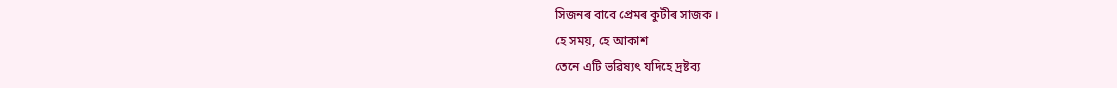সিজনৰ বাবে প্ৰেমৰ কুটীৰ সাজক ।
হে সময়, হে আকাশ
তেনে এটি ভৱিষ্যৎ যদিহে দ্ৰষ্টব্য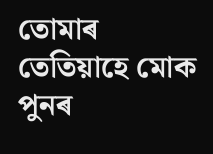তোমাৰ
তেতিয়াহে মোক পুনৰ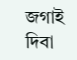জগাই দিবা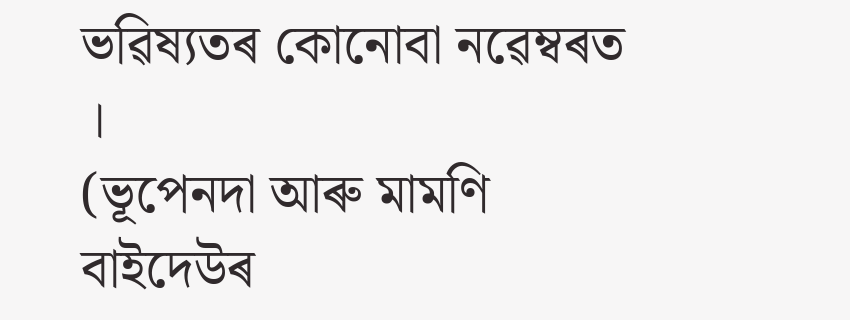ভৱিষ্যতৰ কোনোবা নৱেম্বৰত ।
(ভূপেনদা আৰু মামণি বাইদেউৰ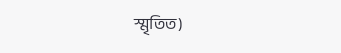স্মৃতিত)